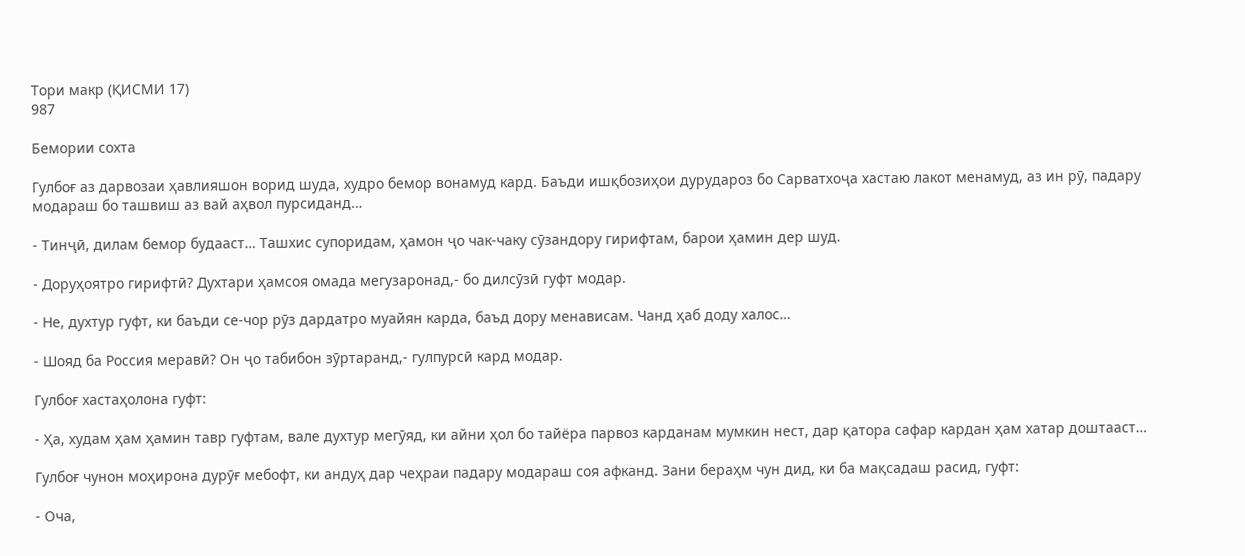Тори макр (ҚИСМИ 17)
987

Бемории сохта

Гулбоғ аз дарвозаи ҳавлияшон ворид шуда, худро бемор вонамуд кард. Баъди ишқбозиҳои дурудароз бо Сарватхоҷа хастаю лакот менамуд, аз ин рӯ, падару модараш бо ташвиш аз вай аҳвол пурсиданд…

- Тинҷӣ, дилам бемор будааст… Ташхис супоридам, ҳамон ҷо чак-чаку сӯзандору гирифтам, барои ҳамин дер шуд.

- Доруҳоятро гирифтӣ? Духтари ҳамсоя омада мегузаронад,- бо дилсӯзӣ гуфт модар.

- Не, духтур гуфт, ки баъди се-чор рӯз дардатро муайян карда, баъд дору менависам. Чанд ҳаб доду халос…

- Шояд ба Россия меравӣ? Он ҷо табибон зӯртаранд,- гулпурсӣ кард модар.

Гулбоғ хастаҳолона гуфт:

- Ҳа, худам ҳам ҳамин тавр гуфтам, вале духтур мегӯяд, ки айни ҳол бо тайёра парвоз карданам мумкин нест, дар қатора сафар кардан ҳам хатар доштааст…

Гулбоғ чунон моҳирона дурӯғ мебофт, ки андуҳ дар чеҳраи падару модараш соя афканд. Зани бераҳм чун дид, ки ба мақсадаш расид, гуфт:

- Оча,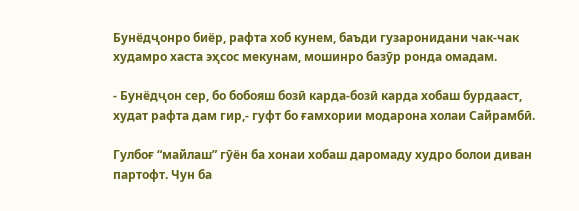Бунёдҷонро биёр, рафта хоб кунем, баъди гузаронидани чак-чак худамро хаста эҳсос мекунам, мошинро базӯр ронда омадам.

- Бунёдҷон сер, бо бобояш бозӣ карда-бозӣ карда хобаш бурдааст, худат рафта дам гир,- гуфт бо ғамхории модарона холаи Сайрамбӣ.

Гулбоғ “майлаш” гӯён ба хонаи хобаш даромаду худро болои диван партофт. Чун ба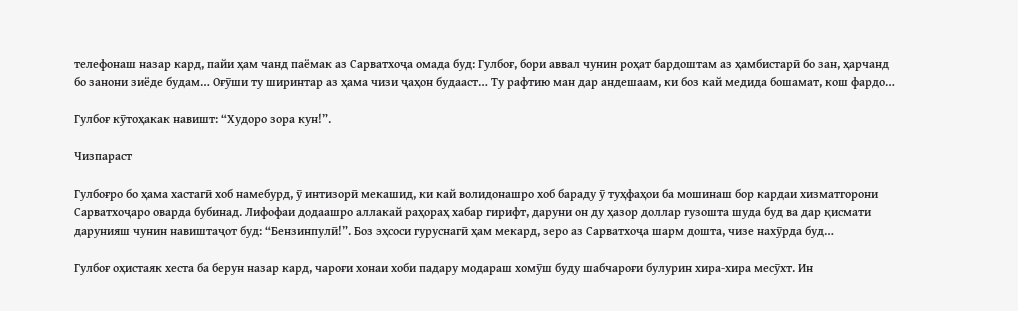телефонаш назар кард, пайи ҳам чанд паёмак аз Сарватхоҷа омада буд: Гулбоғ, бори аввал чунин роҳат бардоштам аз ҳамбистарӣ бо зан, ҳарчанд бо занони зиёде будам… Оғӯши ту ширинтар аз ҳама чизи ҷаҳон будааст… Ту рафтию ман дар андешаам, ки боз кай медида бошамат, кош фардо…

Гулбоғ кӯтоҳакак навишт: “Худоро зора кун!”.

Чизпараст

Гулбоғро бо ҳама хастагӣ хоб намебурд, ӯ интизорӣ мекашид, ки кай волидонашро хоб бараду ӯ туҳфаҳои ба мошинаш бор кардаи хизматгорони Сарватхоҷаро оварда бубинад. Лифофаи додаашро аллакай раҳораҳ хабар гирифт, даруни он ду ҳазор доллар гузошта шуда буд ва дар қисмати дарунияш чунин навиштаҷот буд: “Бензинпулӣ!”. Боз эҳсоси гуруснагӣ ҳам мекард, зеро аз Сарватхоҷа шарм дошта, чизе нахӯрда буд…

Гулбоғ оҳистаяк хеста ба берун назар кард, чароғи хонаи хоби падару модараш хомӯш буду шабчароғи булурин хира-хира месӯхт. Ин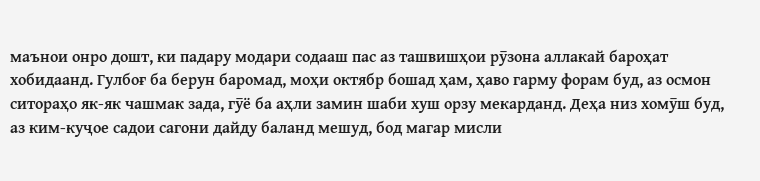маънои онро дошт, ки падару модари содааш пас аз ташвишҳои рӯзона аллакай бароҳат хобидаанд. Гулбоғ ба берун баромад, моҳи октябр бошад ҳам, ҳаво гарму форам буд, аз осмон ситораҳо як-як чашмак зада, гӯё ба аҳли замин шаби хуш орзу мекарданд. Деҳа низ хомӯш буд, аз ким-куҷое садои сагони дайду баланд мешуд, бод магар мисли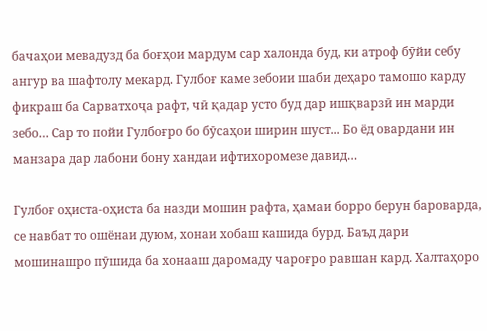бачаҳои мевадузд ба боғҳои мардум сар халонда буд, ки атроф бӯйи себу ангур ва шафтолу мекард. Гулбоғ каме зебоии шаби деҳаро тамошо карду фикраш ба Сарватхоҷа рафт, чӣ қадар усто буд дар ишқварзӣ ин марди зебо… Сар то пойи Гулбоғро бо бӯсаҳои ширин шуст... Бо ёд овардани ин манзара дар лабони бону хандаи ифтихоромезе давид…

Гулбоғ оҳиста-оҳиста ба назди мошин рафта, ҳамаи борро берун бароварда, се навбат то ошёнаи дуюм, хонаи хобаш кашида бурд. Баъд дари мошинашро пӯшида ба хонааш даромаду чароғро равшан кард. Халтаҳоро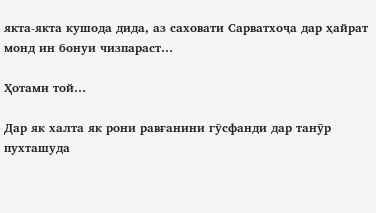якта-якта кушода дида, аз саховати Сарватхоҷа дар ҳайрат монд ин бонуи чизпараст…

Ҳотами той…

Дар як халта як рони равғанини гӯсфанди дар танӯр пухташуда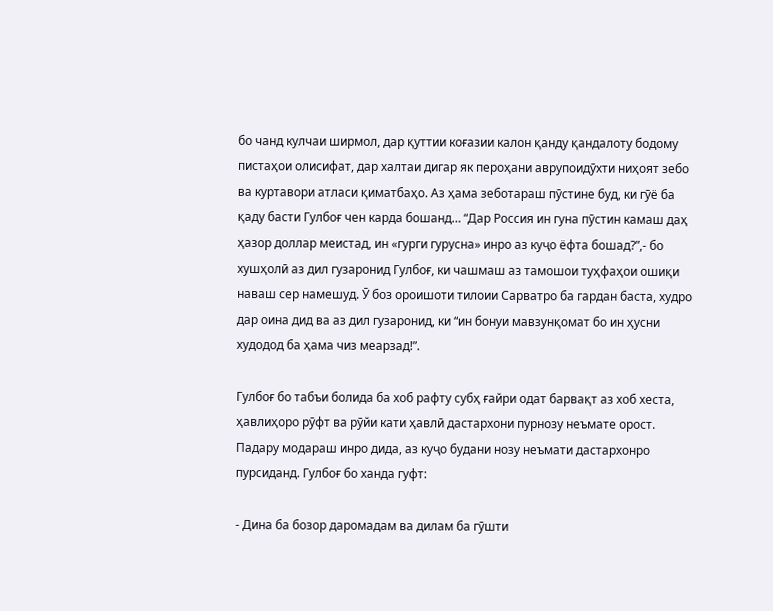бо чанд кулчаи ширмол, дар қуттии коғазии калон қанду қандалоту бодому пистаҳои олисифат, дар халтаи дигар як пероҳани аврупоидӯхти ниҳоят зебо ва куртавори атласи қиматбаҳо. Аз ҳама зеботараш пӯстине буд, ки гӯё ба қаду басти Гулбоғ чен карда бошанд… “Дар Россия ин гуна пӯстин камаш даҳ ҳазор доллар меистад, ин «гурги гурусна» инро аз куҷо ёфта бошад?”,- бо хушҳолӣ аз дил гузаронид Гулбоғ, ки чашмаш аз тамошои туҳфаҳои ошиқи наваш сер намешуд. Ӯ боз ороишоти тилоии Сарватро ба гардан баста, худро дар оина дид ва аз дил гузаронид, ки “ин бонуи мавзунқомат бо ин ҳусни худодод ба ҳама чиз меарзад!”.

Гулбоғ бо табъи болида ба хоб рафту субҳ ғайри одат барвақт аз хоб хеста, ҳавлиҳоро рӯфт ва рӯйи кати ҳавлӣ дастархони пурнозу неъмате орост. Падару модараш инро дида, аз куҷо будани нозу неъмати дастархонро пурсиданд. Гулбоғ бо ханда гуфт:

- Дина ба бозор даромадам ва дилам ба гӯшти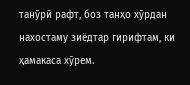танӯрӣ рафт, боз танҳо хӯрдан нахостаму зиёдтар гирифтам, ки ҳамакаса хӯрем.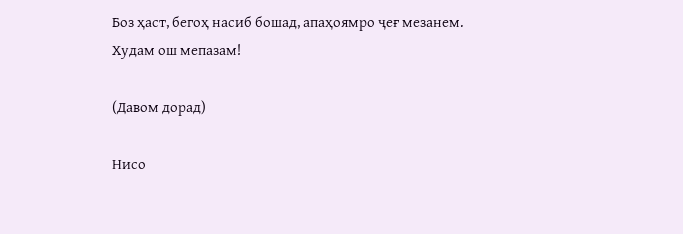Боз ҳаст, бегоҳ насиб бошад, апаҳоямро ҷеғ мезанем. Худам ош мепазам!

(Давом дорад)

Нисо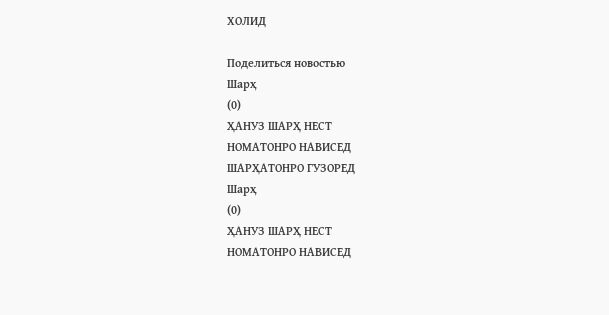ХОЛИД

Поделиться новостью
Шарҳ
(0)
ҲАНУЗ ШАРҲ НЕСТ
НОМАТОНРО НАВИСЕД
ШАРҲАТОНРО ГУЗОРЕД
Шарҳ
(0)
ҲАНУЗ ШАРҲ НЕСТ
НОМАТОНРО НАВИСЕД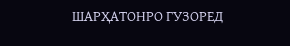ШАРҲАТОНРО ГУЗОРЕД